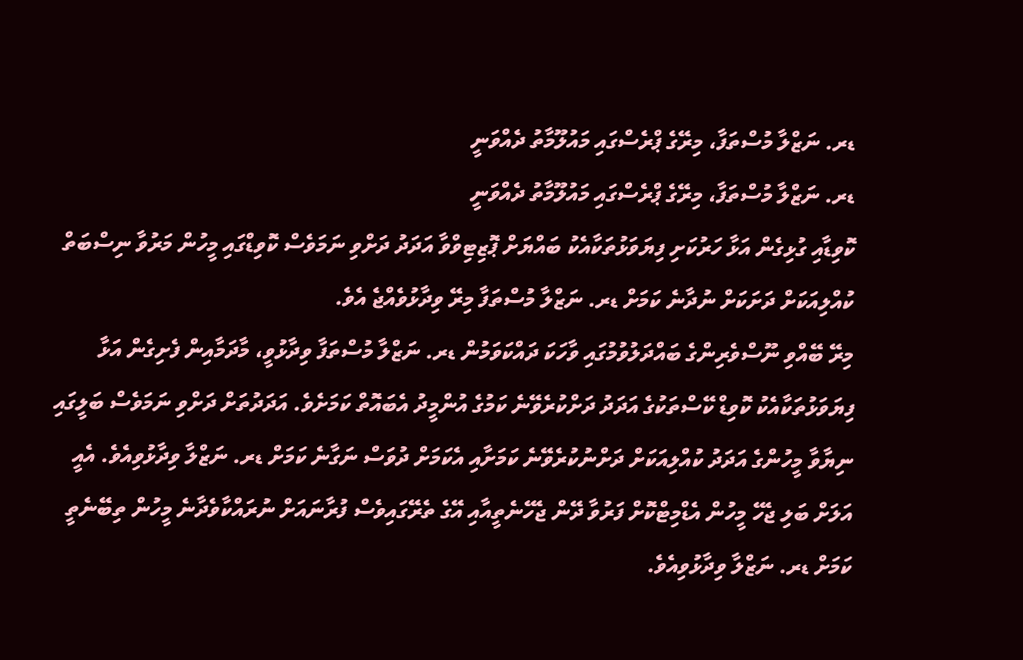ޑރ. ނަޒްލާ މުސްތަފާ، މިރޭގެ ޕްރެސްގައި މައުލޫމާތު ދެއްވަނީ
ޑރ. ނަޒްލާ މުސްތަފާ، މިރޭގެ ޕްރެސްގައި މައުލޫމާތު ދެއްވަނީ
ކޮވިޑާއި ގުޅިގެން އަޅާ ހަރުކަށި ފިޔަވަޅުތަކާއެކު ބައްޔަށް ޕޮޒިޓިވްވާ އަދަދު ދަށްވި ނަމަވެސް ކޮވިޑްގައި މީހުން މަރުވާ ނިސްބަތް ކުއްލިއަކަށް ދަށަކަށް ނުދާނެ ކަމަށް ޑރ. ނަޒްލާ މުސްތަފާ މިރޭ ވިދާޅުވެއްޖެ އެވެ.
މިރޭ ބޭއްވި ނޫސްވެރިންގެ ބައްދަލުވުމުގައި ވާހަކަ ދައްކަވަމުން ޑރ. ނަޒްލާ މުސްތަފާ ވިދާޅުވީ، މާދަމާއިން ފެށިގެން އަޅާ ފިޔަވަޅުތަކާއެކު ކޮވިޑް ކޭސްތަކުގެ އަދަދު ދަށްކުރެވޭނެ ކަމުގެ އުންމީދު އެބައޮތް ކަމަށެވެ. އަދަދުތަށް ދަށްވި ނަމަވެސް ބަލީގައި ނިޔާވާ މީހުންގެ އަދަދު ކުއްލިއަކަށް ދަށްނުކުރެވޭނެ ކަމަށާއި އެކަމަށް ދުވަސް ނަގާނެ ކަމަށް ޑރ. ނަޒްލާ ވިދާޅުވިއެވެ. އެއީ އަލަށް ބަލި ޖެހޭ މީހުން އެޑްމިޓްކޮށް ފަރުވާ ދޭން ޖެހޭނެތީއާއި އޭގެ ތެރޭގައިވެސް ފުރާނައަށް ނުރައްކާވެދާނެ މީހުން ތިބޭނެތީ ކަމަށް ޑރ. ނަޒްލާ ވިދާޅުވިއެވެ.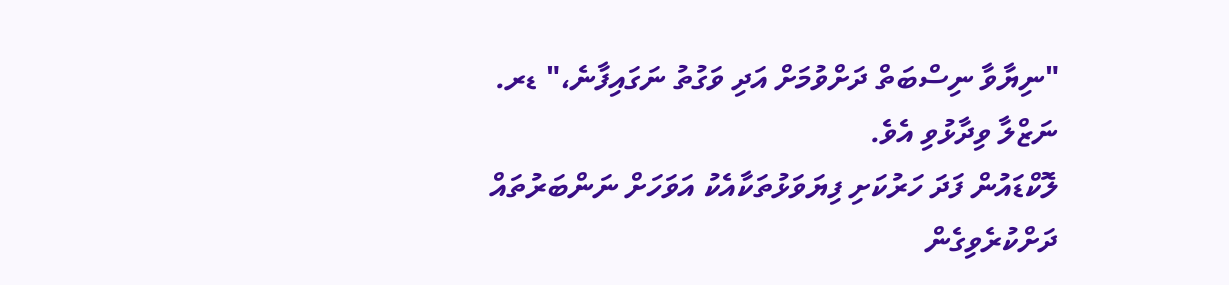"ނިޔާވާ ނިސްބަތް ދަށްވުމަށް އަދި ވަގުތު ނަގައިފާނެ،" ޑރ. ނަޒްލާ ވިދާޅުވި އެވެ.
ލޮކްޑައުން ފަދަ ހަރުކަށި ފިޔަވަޅުތަކާއެކު އަވަހަށް ނަންބަރުތައް ދަށްކުރެވިގެން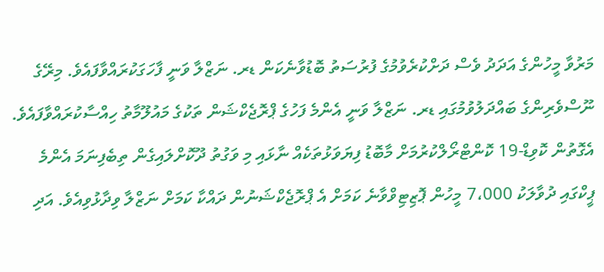މަރުވާ މީހުންގެ އަދަދު ވެސް ދަށްކުރެވުމުގެ ފުރުސަތު ބޮޑުވާނެކަން ޑރ. ނަޒްލާ ވަނީ ފާހަގަކުރައްވާފައެވެ. މިރޭގެ ނޫސްވެރިންގެ ބައްދަލުވުމުގައި ޑރ. ނަޒްލާ ވަނީ އެންމެ ފަހުގެ ޕްރޮޖެކްޝަން ތަކުގެ މައުލޫމާތު ހިއްސާކުރައްވާފައެވެ.
އެގޮތުން ކޮވިޑް-19 ކޮންޓްރޯލްކުރުމަށް މާބޮޑު ފިޔަވަޅުތަކެއް ނާޅައި މި ވަގުތު ދޫކޮށްލައިގެން ތިބެފިނަމަ އެންމެ ޕީކްގައި ދުވާލަކު 7،000 މީހުން ޕޮޒިޓިވްވާނެ ކަމަށް އެ ޕްރޮޖެކްޝަނުން ދައްކާ ކަމަށް ނަޒްލާ ވިދާޅުވިއެވެ. އަދި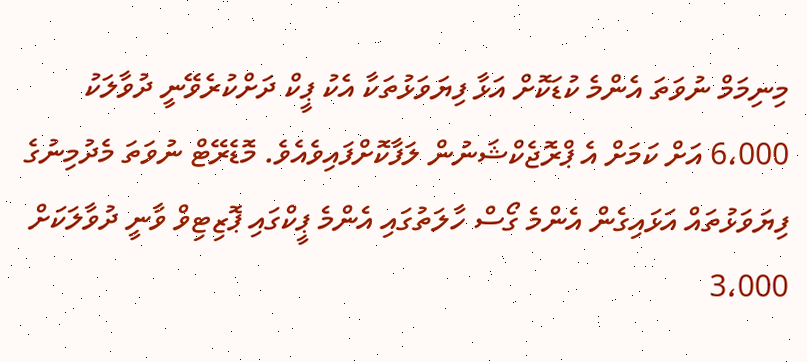މިނިމަމް ނުވަތަ އެންމެ ކުޑަކޮށް އަޅާ ފިޔަވަޅުތަކާ އެކު ޕީކް ދަށްކުރެވޭނީ ދުވާލަކު 6،000 އަށް ކަމަށް އެ ޕްރޮޖެކްޝަނުން ލަފާކޮށްފައިވެއެވެ. މޮޑެރޭޓް ނުވަތަ މެދުމިނުގެ ފިޔަވަޅުތައް އަޅައިގެން އެންމެ ގޯސް ހާލަތުގައި އެންމެ ޕީކްގައި ޕޮޒިޓިވް ވާނީ ދުވާލަކަށް 3،000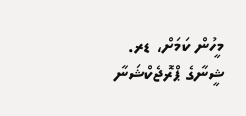މީހުން ކަމަށް، ޑރ. ޝީނާގެ ޕްރޮޖެކްޝަނާ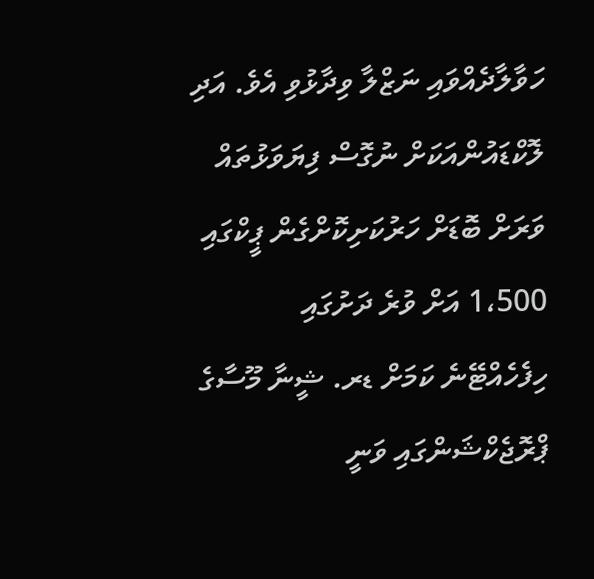ހަވާލާދެއްވައި ނަޒްލާ ވިދާޅުވި އެވެ. އަދި ލޮކްޑައުންއަކަށް ނުގޮސް ފިޔަވަޅުތައް ވަރަށް ބޮޑަށް ހަރުކަށިކޮށްގެން ޕީކްގައި 1،500 އަށް ވުރެ ދަށުގައި ހިފެހެއްޓޭނެ ކަމަށް ޑރ. ޝީނާ މޫސާގެ ޕްރޮޖެކްޝަންގައި ވަނީ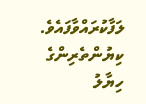ލަފާކުރައްވާފައެވެ.
ކިޔުންތެރިންގެ ހިޔާލު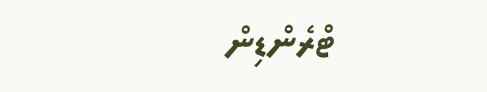ޓްރެންޑިން